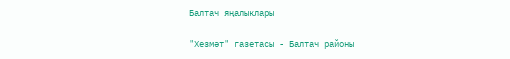Балтач яңалыклары

"Хезмәт" газетасы - Балтач районы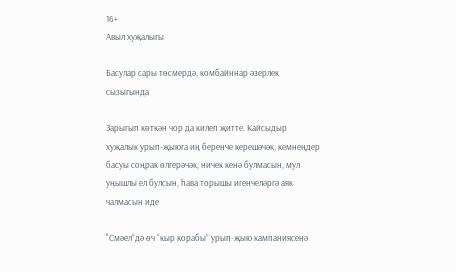16+
Авыл хуҗалыгы

Басулар сары төсмердә, комбайннар әзерлек сызыгында

Зарыгып көткән чор да килеп җитте. Кайсыдыр хуҗалык урып-җыюга иң беренче керешәчәк, кемнеңдер басуы соңрак өлгерәчәк, ничек кенә булмасын, мул уңышлы ел булсын, һава торышы игенчеләргә аяк чалмасын иде

"Смәел“дә өч “кыр корабы” урып-җыю кампаниясенә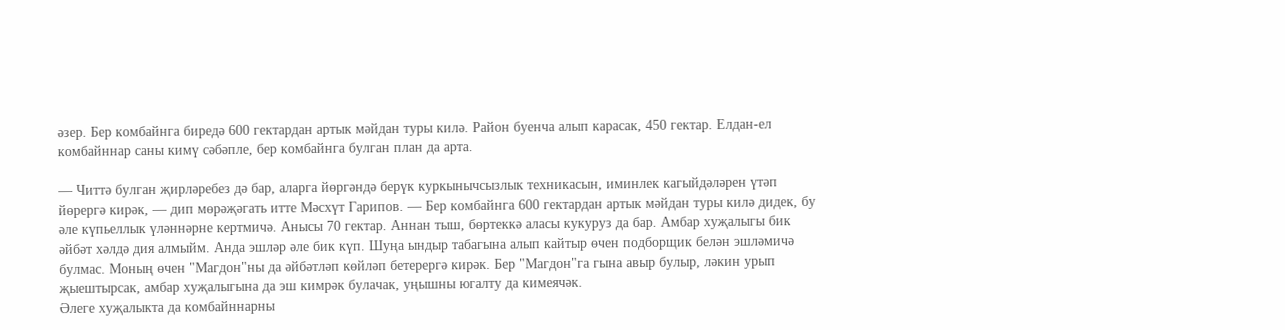әзер. Бер комбайнга биредә 600 гектардан артык мәйдан туры килә. Район буенча алып карасак, 450 гектар. Елдан-ел комбайннар саны кимү сәбәпле, бер комбайнга булган план да арта.

— Читтә булган җирләребез дә бар, аларга йөргәндә берүк куркынычсызлык техникасын, иминлек кагыйдәләрен үтәп йөрергә кирәк, — дип мөрәҗәгать итте Мәсхүт Гарипов. — Бер комбайнга 600 гектардан артык мәйдан туры килә дидек, бу әле күпьеллык үләннәрне кертмичә. Анысы 70 гектар. Аннан тыш, бөртеккә аласы кукуруз да бар. Амбар хуҗалыгы бик әйбәт хәлдә дия алмыйм. Анда эшләр әле бик күп. Шуңа ындыр табагына алып кайтыр өчен подборщик белән эшләмичә булмас. Моның өчен "Магдон"ны да әйбәтләп көйләп бетерергә кирәк. Бер "Магдон"га гына авыр булыр, ләкин урып җыештырсак, амбар хуҗалыгына да эш кимрәк булачак, уңышны югалту да кимеячәк.
Әлеге хуҗалыкта да комбайннарны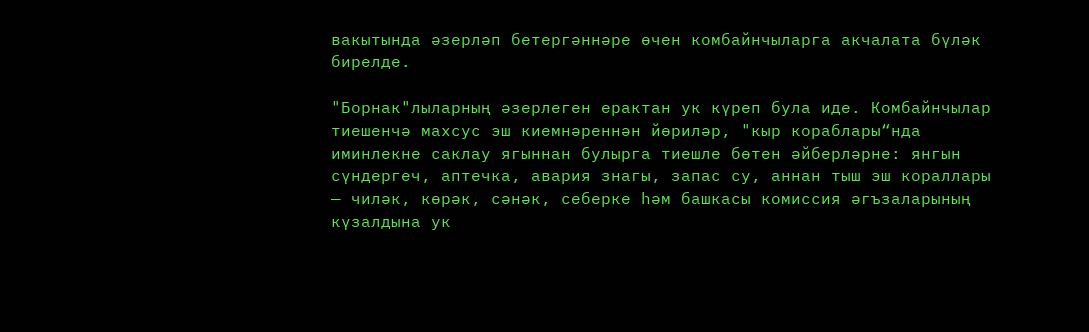вакытында әзерләп бетергәннәре өчен комбайнчыларга акчалата бүләк бирелде.

"Борнак"лыларның әзерлеген ерактан ук күреп була иде. Комбайнчылар тиешенчә махсус эш киемнәреннән йөриләр, "кыр кораблары“нда иминлекне саклау ягыннан булырга тиешле бөтен әйберләрне: янгын сүндергеч, аптечка, авария знагы, запас су, аннан тыш эш кораллары — чиләк, көрәк, сәнәк, себерке һәм башкасы комиссия әгъзаларының күзалдына ук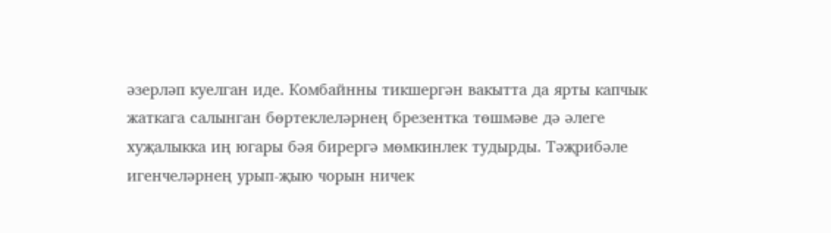әзерләп куелган иде. Комбайнны тикшергән вакытта да ярты капчык жаткага салынган бөртеклеләрнең брезентка төшмәве дә әлеге хуҗалыкка иң югары бәя бирергә мөмкинлек тудырды. Тәҗрибәле игенчеләрнең урып-җыю чорын ничек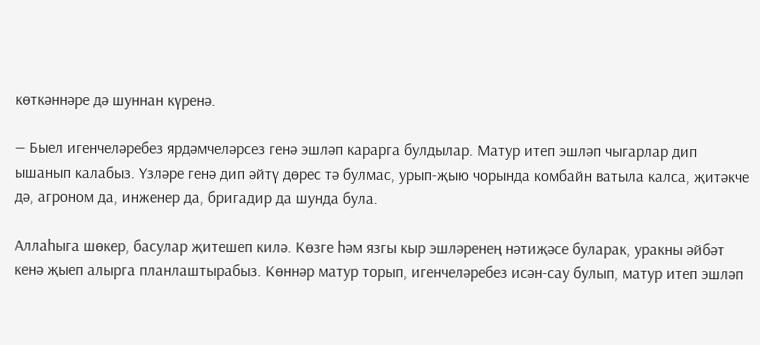көткәннәре дә шуннан күренә.

— Быел игенчеләребез ярдәмчеләрсез генә эшләп карарга булдылар. Матур итеп эшләп чыгарлар дип ышанып калабыз. Үзләре генә дип әйтү дөрес тә булмас, урып-җыю чорында комбайн ватыла калса, җитәкче дә, агроном да, инженер да, бригадир да шунда була.

Аллаһыга шөкер, басулар җитешеп килә. Көзге һәм язгы кыр эшләренең нәтиҗәсе буларак, уракны әйбәт кенә җыеп алырга планлаштырабыз. Көннәр матур торып, игенчеләребез исән-сау булып, матур итеп эшләп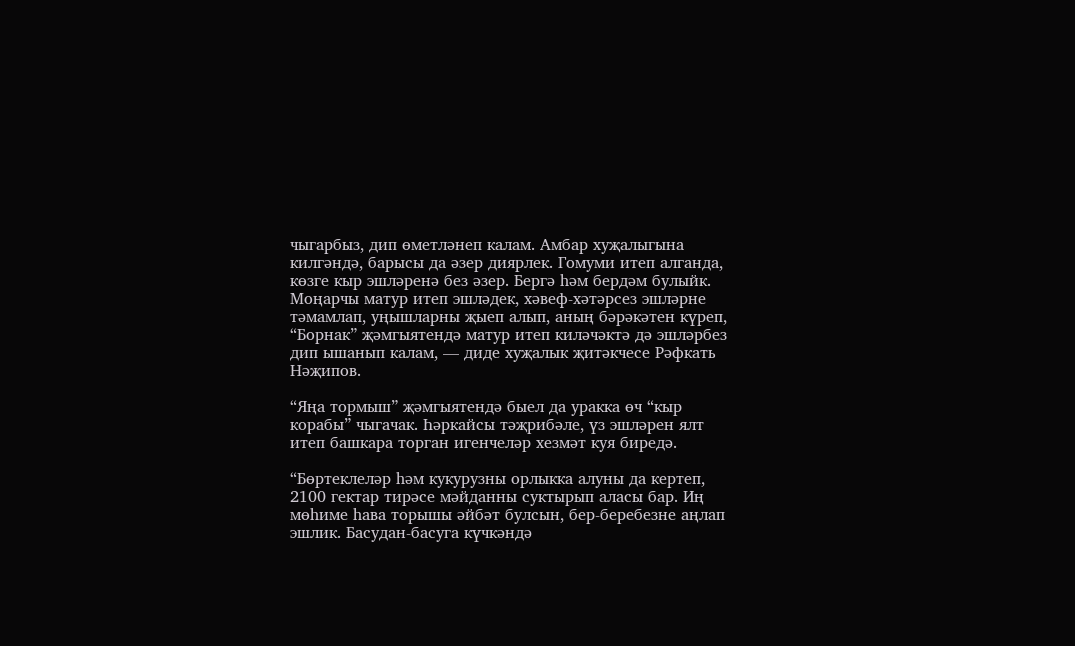чыгарбыз, дип өметләнеп калам. Амбар хуҗалыгына килгәндә, барысы да әзер диярлек. Гомуми итеп алганда, көзге кыр эшләренә без әзер. Бергә һәм бердәм булыйк. Моңарчы матур итеп эшләдек, хәвеф-хәтәрсез эшләрне тәмамлап, уңышларны җыеп алып, аның бәрәкәтен күреп, “Борнак” җәмгыятендә матур итеп киләчәктә дә эшләрбез дип ышанып калам, — диде хуҗалык җитәкчесе Рәфкать Нәҗипов.

“Яңа тормыш” җәмгыятендә быел да уракка өч “кыр корабы” чыгачак. Һәркайсы тәҗрибәле, үз эшләрен ялт итеп башкара торган игенчеләр хезмәт куя биредә.

“Бөртеклеләр һәм кукурузны орлыкка алуны да кертеп, 2100 гектар тирәсе мәйданны суктырып аласы бар. Иң мөһиме һава торышы әйбәт булсын, бер-беребезне аңлап эшлик. Басудан-басуга күчкәндә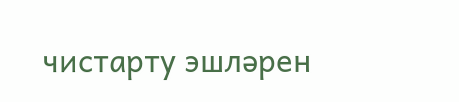чистарту эшләрен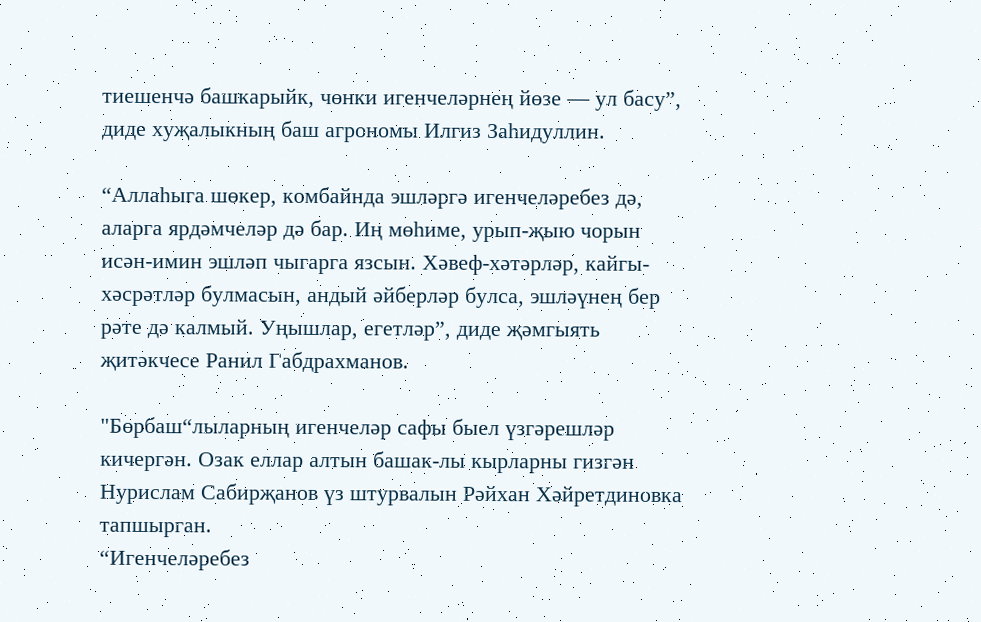тиешенчә башкарыйк, чөнки игенчеләрнең йөзе — ул басу”, диде хуҗалыкның баш агрономы Илгиз Заһидуллин.

“Аллаһыга шөкер, комбайнда эшләргә игенчеләребез дә, аларга ярдәмчеләр дә бар. Иң мөһиме, урып-җыю чорын исән-имин эшләп чыгарга язсын. Хәвеф-хәтәрләр, кайгы-хәсрәтләр булмасын, андый әйберләр булса, эшләүнең бер рәте дә калмый. Уңышлар, егетләр”, диде җәмгыять җитәкчесе Ранил Габдрахманов.

"Бөрбаш“лыларның игенчеләр сафы быел үзгәрешләр кичергән. Озак еллар алтын башак-лы кырларны гизгән Нурислам Сабирҗанов үз штурвалын Рәйхан Хәйретдиновка тапшырган.
“Игенчеләребез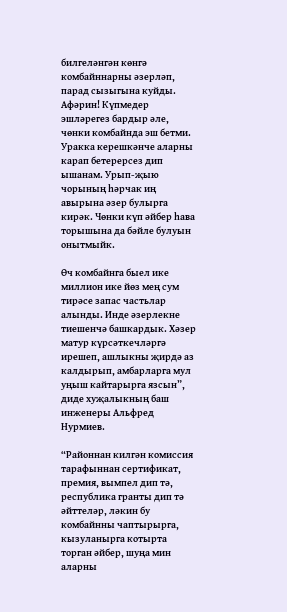билгеләнгән көнгә комбайннарны әзерләп, парад сызыгына куйды. Афәрин! Күпмедер эшләрегез бардыр әле, чөнки комбайнда эш бетми. Уракка керешкәнче аларны карап бетерерсез дип ышанам. Урып-җыю чорының һәрчак иң авырына әзер булырга кирәк. Чөнки күп әйбер һава торышына да бәйле булуын онытмыйк.

Өч комбайнга быел ике миллион ике йөз мең сум тирәсе запас частьлар алынды. Инде әзерлекне тиешенчә башкардык. Хәзер матур күрсәткечләргә ирешеп, ашлыкны җирдә аз калдырып, амбарларга мул уңыш кайтарырга язсын”, диде хуҗалыкның баш инженеры Альфред Нурмиев.

“Районнан килгән комиссия тарафыннан сертификат, премия, вымпел дип тә, республика гранты дип тә әйттеләр, ләкин бу комбайнны чаптырырга, кызуланырга котырта торган әйбер, шуңа мин аларны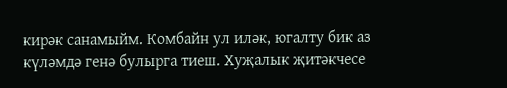кирәк санамыйм. Комбайн ул иләк, югалту бик аз күләмдә генә булырга тиеш. Хуҗалык җитәкчесе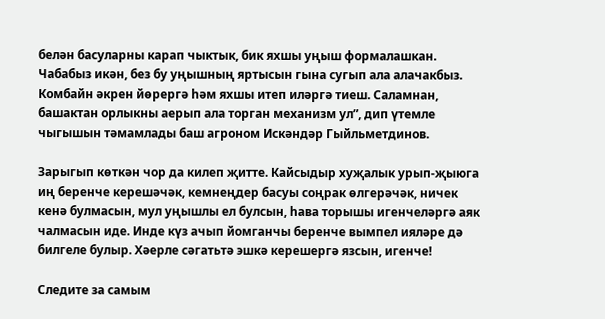белән басуларны карап чыктык, бик яхшы уңыш формалашкан. Чабабыз икән, без бу уңышның яртысын гына сугып ала алачакбыз. Комбайн әкрен йөрергә һәм яхшы итеп иләргә тиеш. Саламнан, башактан орлыкны аерып ала торган механизм ул”, дип үтемле чыгышын тәмамлады баш агроном Искәндәр Гыйльметдинов.

Зарыгып көткән чор да килеп җитте. Кайсыдыр хуҗалык урып-җыюга иң беренче керешәчәк, кемнеңдер басуы соңрак өлгерәчәк, ничек кенә булмасын, мул уңышлы ел булсын, һава торышы игенчеләргә аяк чалмасын иде. Инде күз ачып йомганчы беренче вымпел ияләре дә билгеле булыр. Хәерле сәгатьтә эшкә керешергә язсын, игенче!

Следите за самым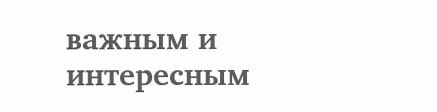важным и интересным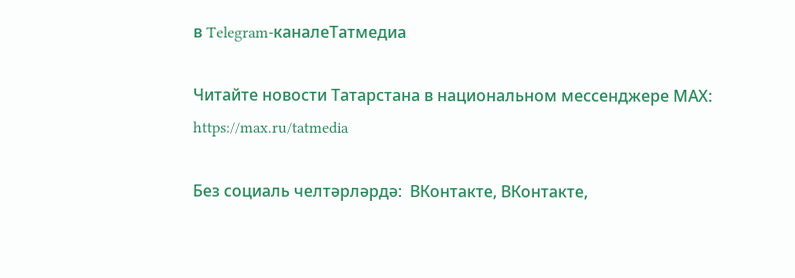в Telegram-каналеТатмедиа

Читайте новости Татарстана в национальном мессенджере MАХ: https://max.ru/tatmedia

Без социаль челтәрләрдә:  ВКонтакте, ВКонтакте,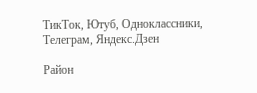ТикТок, Ютуб, Одноклассники, Телеграм, Яндекс.Дзен

Район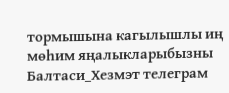тормышына кагылышлы иң мөһим яңалыкларыбызны Балтаси_Хезмэт телеграм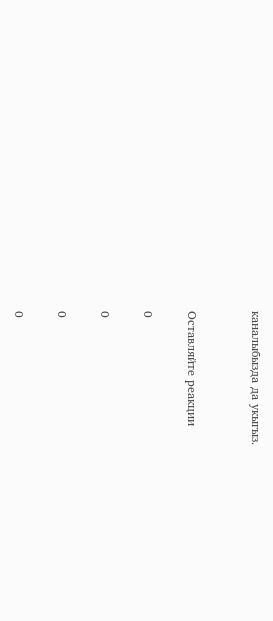каналыбызда да укыгыз.


Оставляйте реакции

0

0

0

0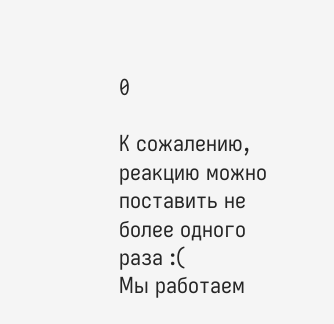0

К сожалению, реакцию можно поставить не более одного раза :(
Мы работаем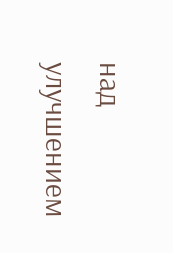над улучшением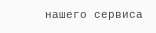нашего сервиса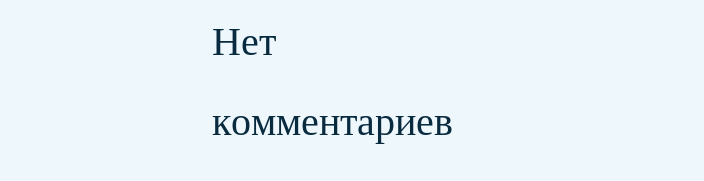Нет комментариев